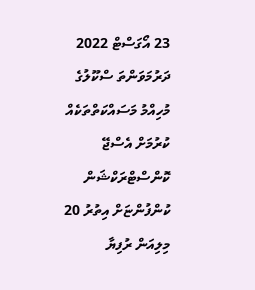23 އޯގަސްޓް 2022
ދަރުމަވަންތަ ސްކޫލުގެ މުހިއްމު މަސައްކަތްތަކެއް ކުރުމަށް އެސްޖޭ ކޮންސްޓްރަކްޝަން ކުންފުންޏަށް އިތުރު 20 މިލިއަން ރުފިޔާ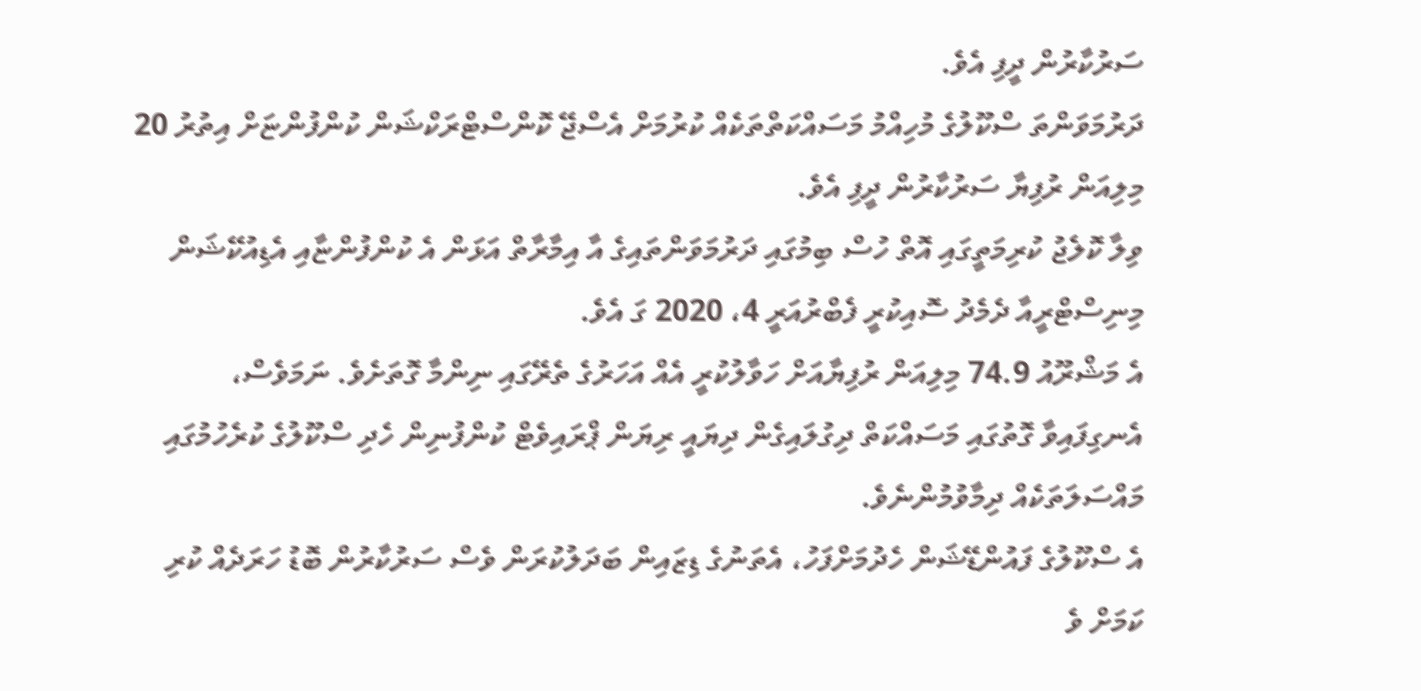ސަރުކާރުން ދީފި އެވެ.
ދަރުމަވަންތަ ސްކޫލުގެ މުހިއްމު މަސައްކަތްތަކެއް ކުރުމަށް އެސްޖޭ ކޮންސްޓްރަކްޝަން ކުންފުންޏަށް އިތުރު 20 މިލިއަން ރުފިޔާ ސަރުކާރުން ދީފި އެވެ.
ވިލާ ކޮލެޖު ކުރިމަތީގައި އޮތް ހުސް ބިމުގައި ދަރުމަވަންތައިގެ އާ އިމާރާތް އަޅަން އެ ކުންފުންޏާއި އެޑިއުކޭޝަން މިނިސްޓްރީއާ ދެމެދު ސޮއިކުރީ ފެބްރުއަރީ 4، 2020 ގަ އެވެ.
އެ މަޝްރޫއު 74.9 މިލިއަން ރުފިޔާއަށް ހަވާލުކުރީ އެއް އަހަރުގެ ތެރޭގައި ނިންމާ ގޮތަށެވެ. ނަމަވެސް، އެނގިފައިވާ ގޮތުގައި މަސައްކަތް ދިގުލައިގެން ދިޔައީ ރިޔަން ޕްރައިވެޓް ކުންފުނިން ހެދި ސްކޫލުގެ ކުރެހުމުގައި މައްސަލަތަކެއް ދިމާވުމުންނެވެ.
އެ ސްކޫލުގެ ފައުންޑޭޝަން ހެދުމަށްފަހު، އެތަނުގެ ޑިޒައިން ބަދަލުކުރަން ވެސް ސަރުކާރުން ބޮޑު ހަރަދެއް ކުރި ކަމަށް ވެ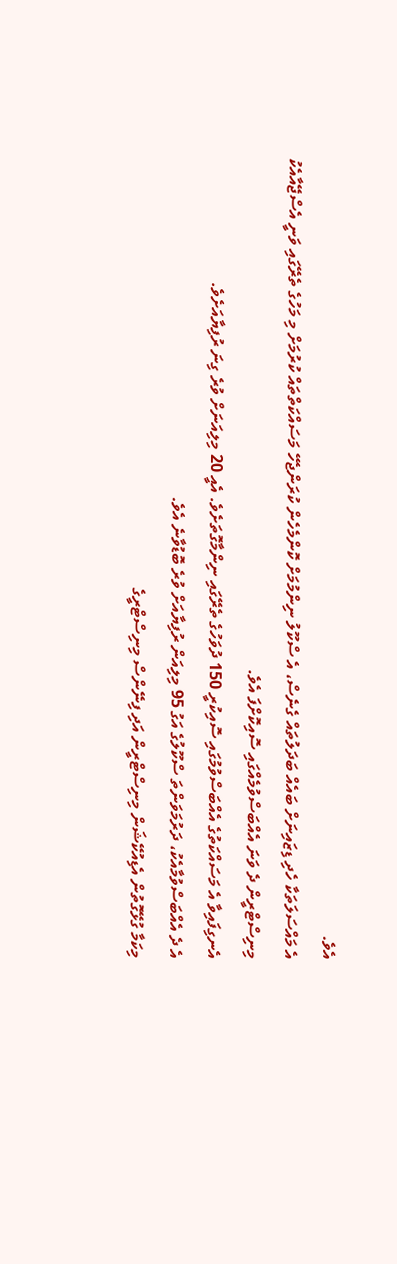އެވެ.
އެ މައްސަލަތަކާ ހެދި ޑިޒައިނަށް ބައެއް ބަދަލުތައް ގެނެސް، އެ ސްކޫލު ނިންމުމަށް ކޮންމެހެން ކުރަންޖެހޭ މަސައްކަތްތައް ކުރުމަށް މި މަހުގެ ތެރޭގައި ވަނީ އެސްޖޭއާއެކު މިނިސްޓްރީން ދެ ވަނަ އެއްބަސްވުމެއްގައި ސޮއިކޮށްފަ އެވެ.
އެނގިފައިވާ އެ މަސައްކަތުގެ އެއްބަސްވުމުގައި ސޮއިކުރީ 150 ދުވަހުގެ ތެރޭގައި ނިންމާގޮތަށެވެ. އެއީ 20 މިލިއަނަށް ވުރެ ގިނަ ރުފިޔާއަށެވެ.
އެ ދެ އެއްބަސްވުމާއެކު، ދަރުމަވަންތަ ސްކޫލުގެ އަގު 95 މިލިއަން ރުފިޔާއަށް ވުރެ ބޮޑުވާނެ އެވެ.
މިކަމާ ގުޅޭގޮތުން އެޑިއުކޭޝަން މިނިސްޓްރީން އަދި ފިނޭންސް މިނިސްޓްރީގެ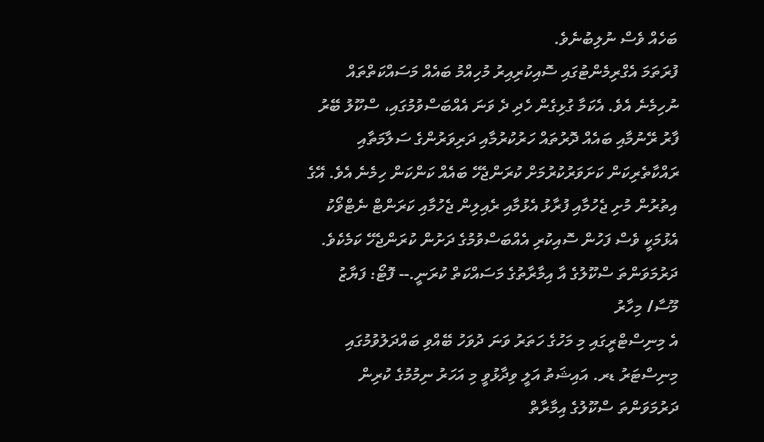ބަހެއް ވެސް ނުލިބުނެވެ.
ފުރަތަމަ އެގްރިމެންޓުގައި ސޮއިކުރިއިރު މުހިއްމު ބައެއް މަސައްކަތްތައް ނުހިމެނެ އެވެ. އެކަމާ ގުޅިގެން ހެދި ދެ ވަނަ އެއްބަސްވުމުގައި، ސްކޫލު ބޭރު ފާރު ރޭނުމާއި ބައެއް ދޮރުތައް ހަރުކުރުމާއި ދަރިވަރުންގެ ސަލާމަތާއި ރައްކާތެރިކަން ކަށަވަރުކުރުމަށް ކުރަންޖެހޭ ބައެއް ކަންކަން ހިމެނެ އެވެ. އޭގެ އިތުރުން މުށި ޖެހުމާއި ފުރާޅު އެޅުމާއި ރެއިލިން ޖެހުމާއި ކަރަންޓް ނެޓްވޯކު އެޅުމަކީ ވެސް ފަހުން ސޮއިކުރި އެއްބަސްވުމުގެ ދަށުން ކުރަންޖެހޭ ކަމެކެވެ.
ދަރުމަވަންތަ ސްކޫލުގެ އާ އިމާރާތުގެ މަސައްކަތް ކުރަނީ.-- ފޮޓޯ: ފަޔާޒު މޫސާ/ މިހާރު
އެ މިނިސްޓްރީގައި މި މަހުގެ ހަތަރު ވަނަ ދުވަހު ބޭއްވި ބައްދަލުވުމުގައި މިނިސްޓަރު ޑރ. އައިޝަތު އަލީ ވިދާޅުވީ މި އަހަރު ނިމުމުގެ ކުރިން ދަރުމަވަންތަ ސްކޫލުގެ އިމާރާތް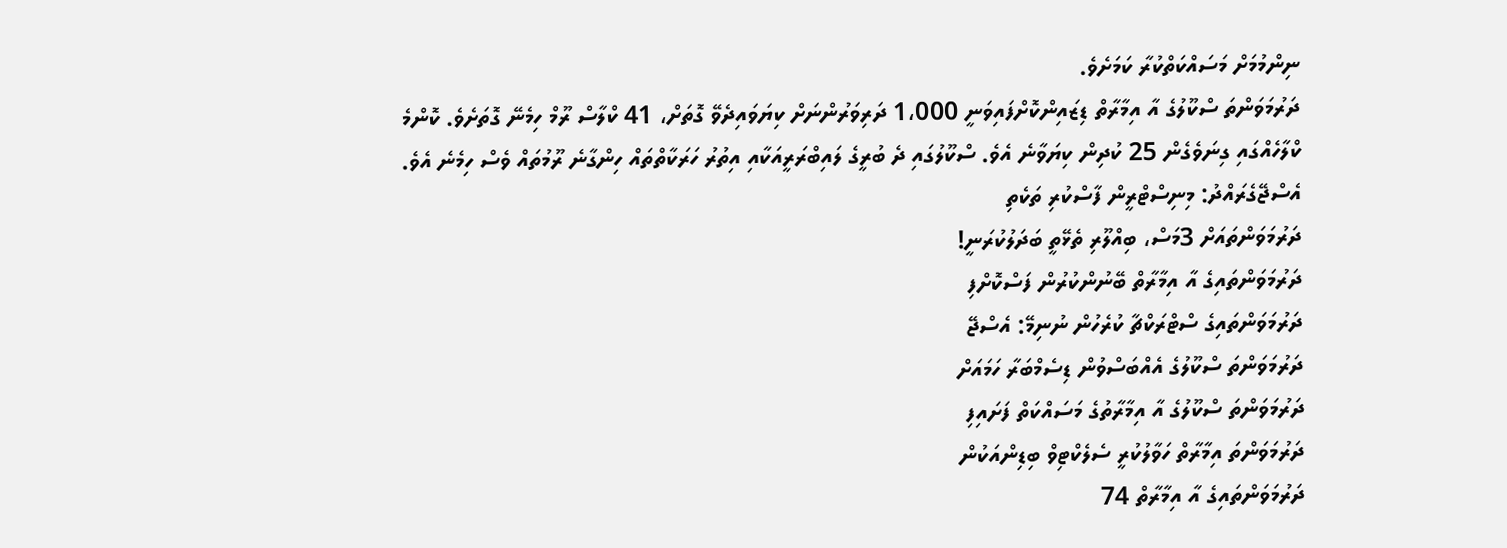ނިންމުމަށް މަސައްކަތްކުރާ ކަމަށެވެ.
ދަރުމަވަންތަ ސްކޫލުގެ އާ އިމާރާތް ޑިޒައިންކޮށްފައިވަނީ 1،000 ދަރިވަރުންނަށް ކިޔަވައިދެވޭ ގޮތަށް، 41 ކްލާސް ރޫމް ހިމެނޭ ގޮތަށެވެ. ކޮންމެ ކްލާހެއްގައި ގިނަވެގެން 25 ކުދިން ކިޔަވާނެ އެވެ. ސްކޫލުގައި ދެ ބުރީގެ ލައިބްރަރީއަކާއި އިތުރު ހަރަކާތްތައް ހިންގާނެ ރޫމުތައް ވެސް ހިމެނެ އެވެ.
އެސްޖޭގެރައްދު: މިނިސްޓްރީން ފާސްކުރި ތަކެތި
ދަރުމަވަންތައަށް 3މަސް، ބިއްލޫރި ތެޅޭތީ ބަދަލުކުރަނީ!
ދަރުމަވަންތައިގެ އާ އިމާރާތް ބޭނުންކުރުން ފަސްކޮށްފި
ދަރުމަވަންތައިގެ ސްޓްރަކްޗާ ކުރެހުން ނުނިމޭ: އެސްޖޭ
ދަރުމަވަންތަ ސްކޫލުގެ އެއްބަސްވުން ޑިސެމްބަރާ ހަމައަށް
ދަރުމަވަންތަ ސްކޫލުގެ އާ އިމާރާތުގެ މަސައްކަތް ފަށައިފި
ދަރުމަވަންތަ އިމާރާތް ހަވާލުކުރީ ސެލެކްޓިވް ބިޑިންއަކުން
ދަރުމަވަންތައިގެ އާ އިމާރާތް 74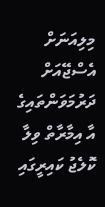މިލިއަނަށް އެސްޖޭއަށް
ދަރުމަވަންތައިގެ އާ އިމާރާތް ވިލާ ކޮލެޖު ކައިރީގައި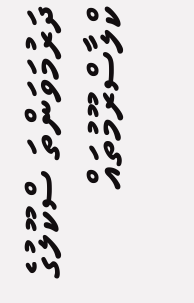ދަރުމަވަންތަ ސްކޫލުގެ ކްލާސްރޫމުތައް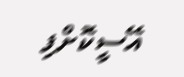އޭސީކޮށްފި